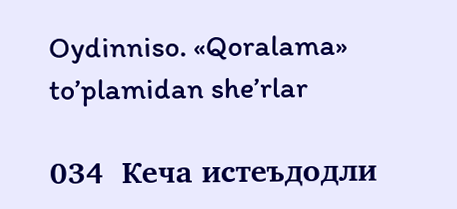Oydinniso. «Qoralama» to’plamidan she’rlar

034  Кеча истеъдодли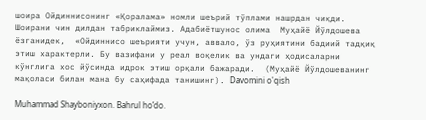шоира Ойдиннисонинг «Қоралама» номли шеърий тўплами нашрдан чиқди. Шоирани чин дилдан табриклаймиз. Адабиётшунос олима  Муҳайё Йўлдошева ёзганидек,  «Ойдиннисо шеърияти учун, аввало, ўз руҳиятини бадиий тадқиқ этиш характерли. Бу вазифани у реал воқелик ва ундаги ҳодисаларни кўнглига хос йўсинда идрок этиш орқали бажаради.  (Муҳайё Йўлдошеванинг мақоласи билан мана бу саҳифада танишинг). Davomini o'qish

Muhammad Shayboniyxon. Bahrul ho’do.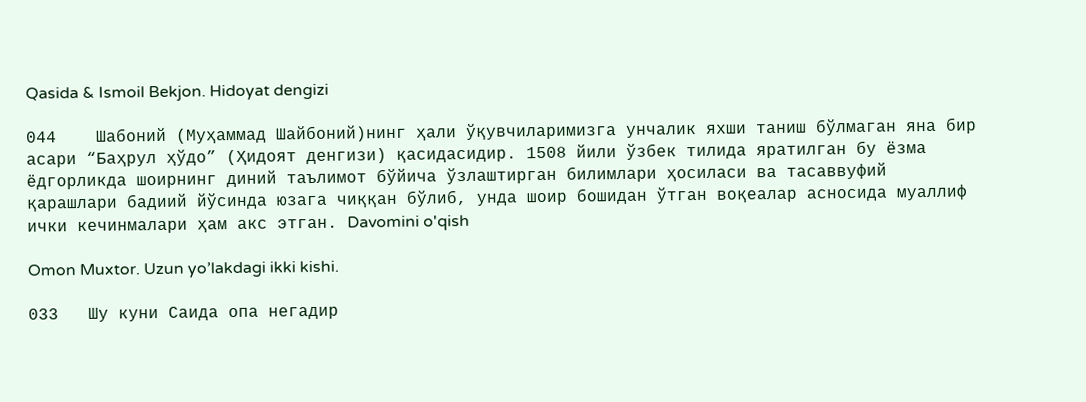Qasida & Ismoil Bekjon. Hidoyat dengizi

044    Шабоний (Муҳаммад Шайбоний)нинг ҳали ўқувчиларимизга унчалик яхши таниш бўлмаган яна бир асари “Баҳрул ҳўдо” (Ҳидоят денгизи) қасидасидир. 1508 йили ўзбек тилида яратилган бу ёзма ёдгорликда шоирнинг диний таълимот бўйича ўзлаштирган билимлари ҳосиласи ва тасаввуфий қарашлари бадиий йўсинда юзага чиққан бўлиб, унда шоир бошидан ўтган воқеалар асносида муаллиф ички кечинмалари ҳам акс этган. Davomini o'qish

Omon Muxtor. Uzun yo’lakdagi ikki kishi.

033   Шу куни Саида опа негадир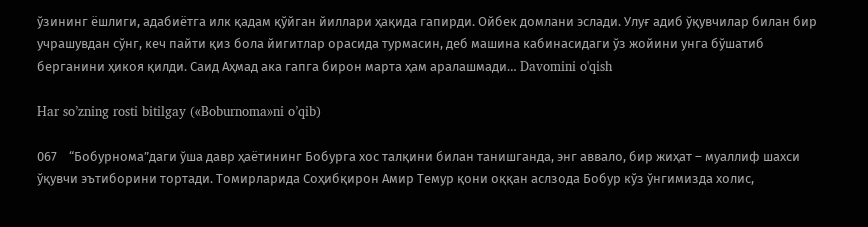ўзининг ёшлиги, адабиётга илк қадам қўйган йиллари ҳақида гапирди. Ойбек домлани эслади. Улуғ адиб ўқувчилар билан бир учрашувдан сўнг, кеч пайти қиз бола йигитлар орасида турмасин, деб машина кабинасидаги ўз жойини унга бўшатиб берганини ҳикоя қилди. Саид Аҳмад ака гапга бирон марта ҳам аралашмади… Davomini o'qish

Har so’zning rosti bitilgay («Boburnoma»ni o’qib)

067    “Бобурнома”даги ўша давр ҳаётининг Бобурга хос талқини билан танишганда, энг аввало, бир жиҳат – муаллиф шахси ўқувчи эътиборини тортади. Томирларида Соҳибқирон Амир Темур қони оққан аслзода Бобур кўз ўнгимизда холис,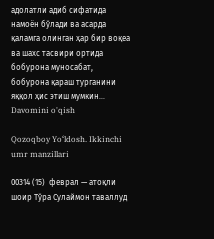адолатли адиб сифатида намоён бўлади ва асарда қаламга олинган ҳар бир воқеа ва шахс тасвири ортида бобурона муносабат, бобурона қараш турганини яққол ҳис этиш мумкин… Davomini o'qish

Qozoqboy Yo‘ldosh. Ikkinchi umr manzillari

00314 (15)  феврал — атоқли шоир Тўра Сулаймон таваллуд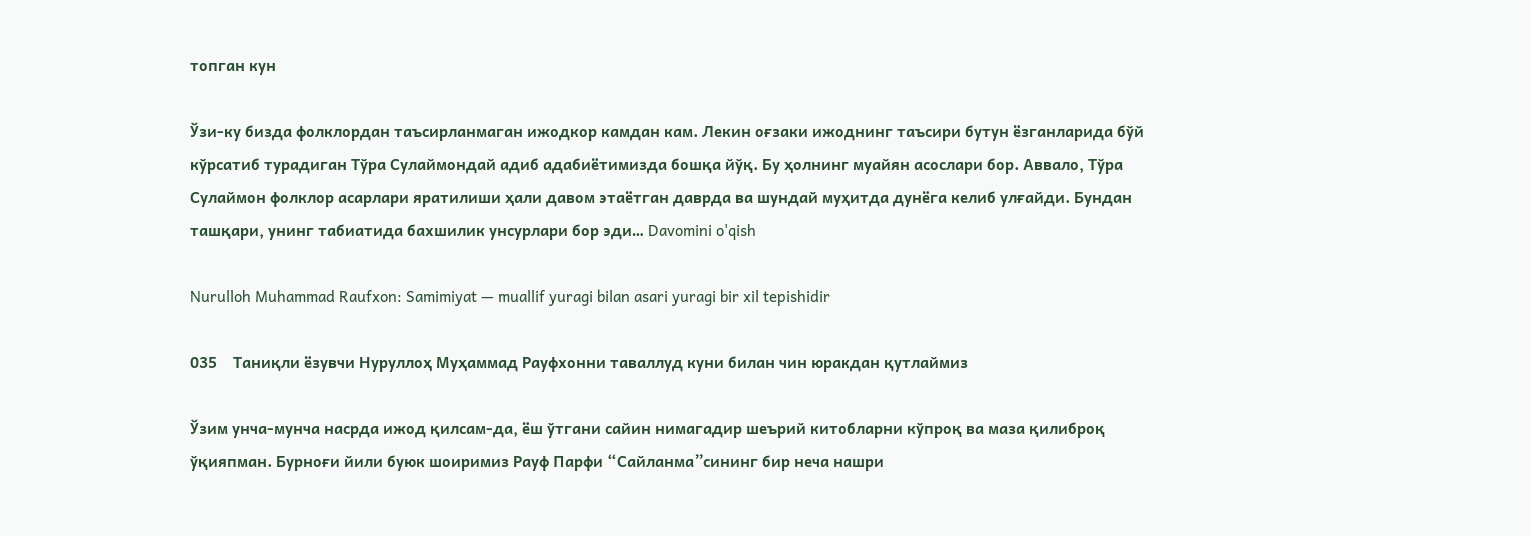топган кун

Ўзи-ку бизда фолклордан таъсирланмаган ижодкор камдан кам. Лекин оғзаки ижоднинг таъсири бутун ёзганларида бўй кўрсатиб турадиган Тўра Сулаймондай адиб адабиётимизда бошқа йўқ. Бу ҳолнинг муайян асослари бор. Аввало, Тўра Сулаймон фолклор асарлари яратилиши ҳали давом этаётган даврда ва шундай муҳитда дунёга келиб улғайди. Бундан ташқари, унинг табиатида бахшилик унсурлари бор эди… Davomini o'qish

Nurulloh Muhammad Raufxon: Samimiyat — muallif yuragi bilan asari yuragi bir xil tepishidir

035    Таниқли ёзувчи Нуруллоҳ Муҳаммад Рауфхонни таваллуд куни билан чин юракдан қутлаймиз

Ўзим унча-мунча насрда ижод қилсам-да, ёш ўтгани сайин нимагадир шеърий китобларни кўпроқ ва маза қилиброқ ўқияпман. Бурноғи йили буюк шоиримиз Рауф Парфи “Сайланма”сининг бир неча нашри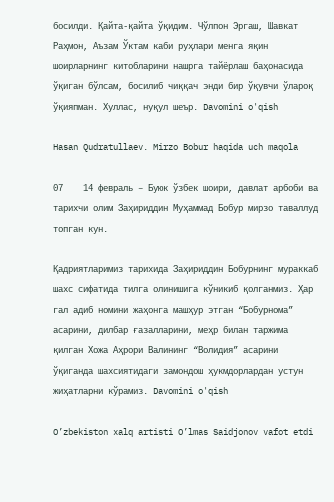босилди. Қайта-қайта ўқидим. Чўлпон Эргаш, Шавкат Раҳмон, Аъзам Ўктам каби руҳлари менга яқин шоирларнинг китобларини нашрга тайёрлаш баҳонасида ўқиган бўлсам, босилиб чиққач энди бир ўқувчи ўлароқ ўқияпман. Хуллас, нуқул шеър. Davomini o'qish

Hasan Qudratullaev. Mirzo Bobur haqida uch maqola

07    14 февраль – Буюк ўзбек шоири, давлат арбоби ва тарихчи олим Заҳириддин Муҳаммад Бобур мирзо таваллуд топган кун.

Қадриятларимиз тарихида Заҳириддин Бобурнинг мураккаб шахс сифатида тилга олинишига кўникиб қолганмиз. Ҳар гал адиб номини жаҳонга машҳур этган “Бобурнома” асарини, дилбар ғазалларини, меҳр билан таржима қилган Хожа Аҳрори Валининг “Волидия” асарини ўқиганда шахсиятидаги замондош ҳукмдорлардан устун жиҳатларни кўрамиз. Davomini o'qish

O’zbekiston xalq artisti O’lmas Saidjonov vafot etdi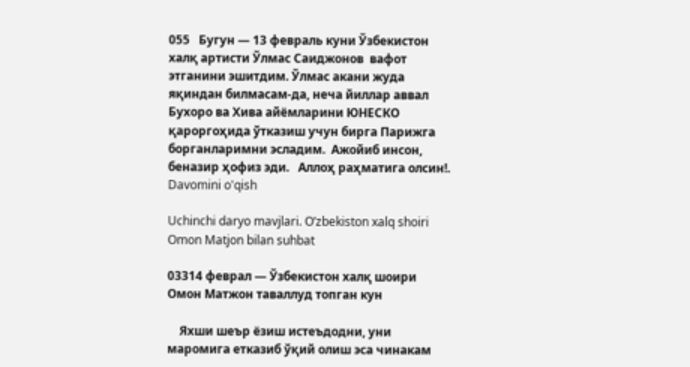055   Бугун — 13 февраль куни Ўзбекистон халқ артисти Ўлмас Саиджонов  вафот этганини эшитдим. Ўлмас акани жуда яқиндан билмасам-да, неча йиллар аввал Бухоро ва Хива айёмларини ЮНЕСКО қароргоҳида ўтказиш учун бирга Парижга борганларимни эсладим.  Ажойиб инсон, беназир ҳофиз эди.   Аллоҳ раҳматига олсин!. Davomini o'qish

Uchinchi daryo mavjlari. O’zbekiston xalq shoiri Omon Matjon bilan suhbat

03314 феврал — Ўзбекистон халқ шоири Омон Матжон таваллуд топган кун

    Яхши шеър ёзиш истеъдодни, уни маромига етказиб ўқий олиш эса чинакам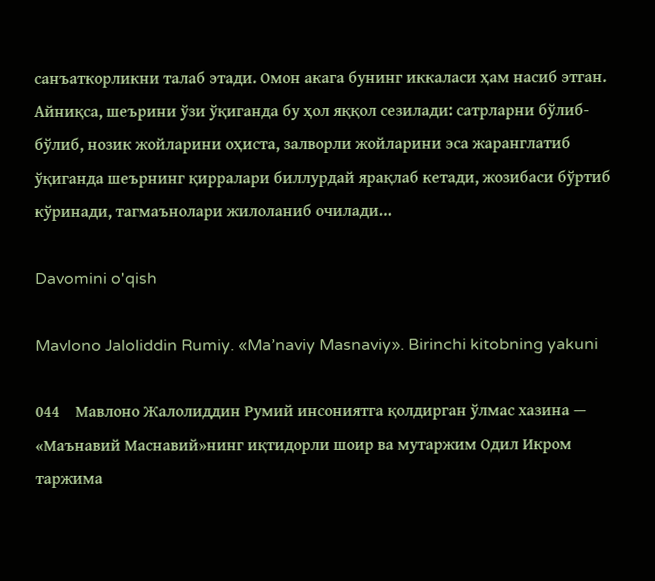санъаткорликни талаб этади. Омон акага бунинг иккаласи ҳам насиб этган. Айниқса, шеърини ўзи ўқиганда бу ҳол яққол сезилади: сатрларни бўлиб-бўлиб, нозик жойларини оҳиста, залворли жойларини эса жаранглатиб ўқиганда шеърнинг қирралари биллурдай ярақлаб кетади, жозибаси бўртиб кўринади, тагмаънолари жилоланиб очилади…

Davomini o'qish

Mavlono Jaloliddin Rumiy. «Ma’naviy Masnaviy». Birinchi kitobning yakuni

044    Мавлоно Жалолиддин Румий инсониятга қолдирган ўлмас хазина — «Маънавий Маснавий»нинг иқтидорли шоир ва мутаржим Одил Икром таржима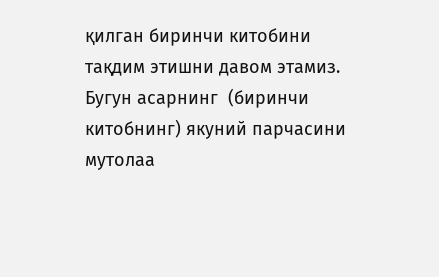қилган биринчи китобини тақдим этишни давом этамиз. Бугун асарнинг  (биринчи китобнинг) якуний парчасини мутолаа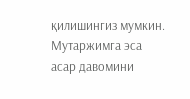қилишингиз мумкин. Мутаржимга эса асар давомини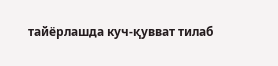тайёрлашда куч-қувват тилаб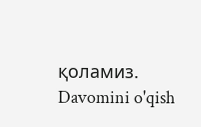қоламиз. Davomini o'qish